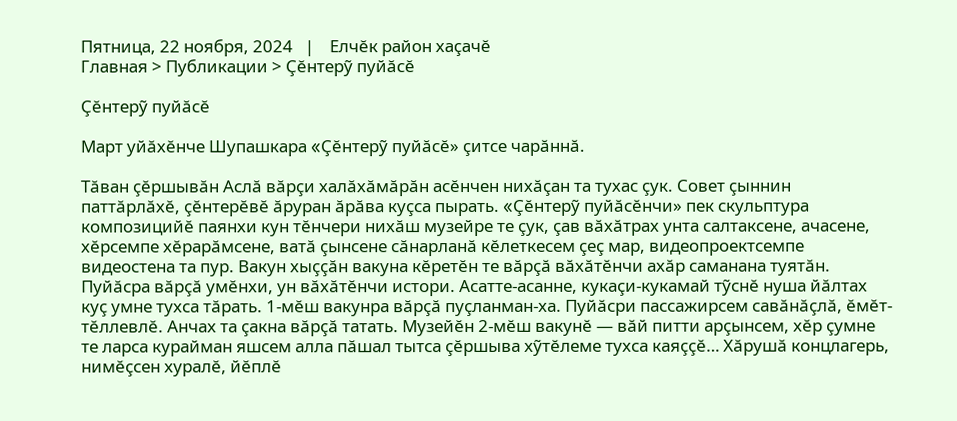Пятница, 22 ноября, 2024   |    Елчĕк район хаçачĕ
Главная > Публикации > Çĕнтерỹ пуйăсĕ

Çĕнтерỹ пуйăсĕ

Март уйăхĕнче Шупашкара «Çĕнтерỹ пуйăсĕ» çитсе чарăннă.

Тăван çĕршывăн Аслă вăрçи халăхăмăрăн асĕнчен нихăçан та тухас çук. Совет çыннин паттăрлăхĕ, çĕнтерĕвĕ ăруран ăрăва куçса пырать. «Çĕнтерỹ пуйăсĕнчи» пек скульптура композицийĕ паянхи кун тĕнчери нихăш музейре те çук, çав вăхăтрах унта салтаксене, ачасене, хĕрсемпе хĕрарăмсене, ватă çынсене сăнарланă кĕлеткесем çеç мар, видеопроектсемпе видеостена та пур. Вакун хыççăн вакуна кĕретĕн те вăрçă вăхăтĕнчи ахăр саманана туятăн. Пуйăсра вăрçă умĕнхи, ун вăхăтĕнчи истори. Асатте-асанне, кукаçи-кукамай тỹснĕ нуша йăлтах куç умне тухса тăрать. 1-мĕш вакунра вăрçă пуçланман-ха. Пуйăсри пассажирсем савăнăçлă, ĕмĕт-тĕллевлĕ. Анчах та çакна вăрçă татать. Музейĕн 2-мĕш вакунĕ — вăй питти арçынсем, хĕр çумне те ларса курайман яшсем алла пăшал тытса çĕршыва хỹтĕлеме тухса каяççĕ… Хăрушă концлагерь, нимĕçсен хуралĕ, йĕплĕ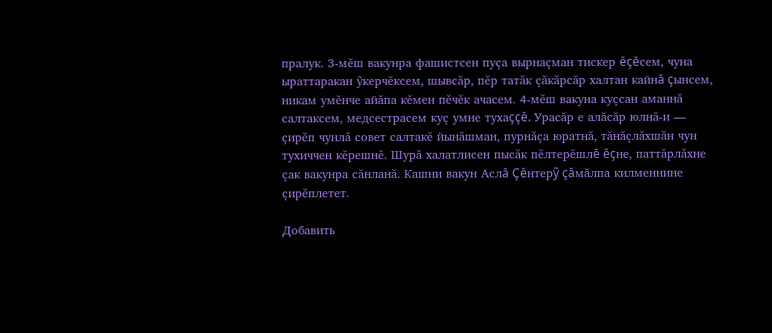пралук. 3-мĕш вакунра фашистсен пуçа вырнаçман тискер ĕçĕсем, чуна ыраттаракан ỹкерчĕксем, шывсăр, пĕр татăк çăкăрсăр халтан кайнă çынсем, никам умĕнче айăпа кĕмен пĕчĕк ачасем. 4-мĕш вакуна куçсан аманнă салтаксем, медсестрасем куç умне тухаççĕ. Урасăр е алăсăр юлнă-и — çирĕп чунлă совет салтакĕ йынăшман, пурнăçа юратнă, тăнăçлăхшăн чун тухиччен кĕрешнĕ. Шурă халатлисен пысăк пĕлтерĕшлĕ ĕçне, паттăрлăхне çак вакунра сăнланă. Кашни вакун Аслă Çĕнтерỹ çăмăлпа килменнине çирĕплетет.

Добавить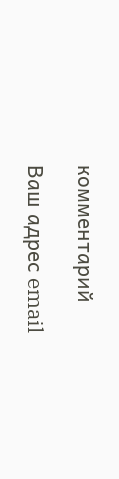комментарий

Ваш адрес email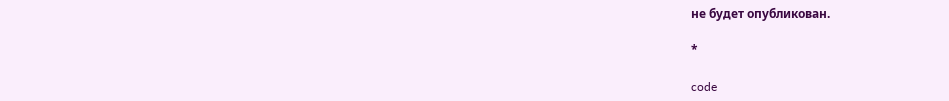не будет опубликован.

*

code